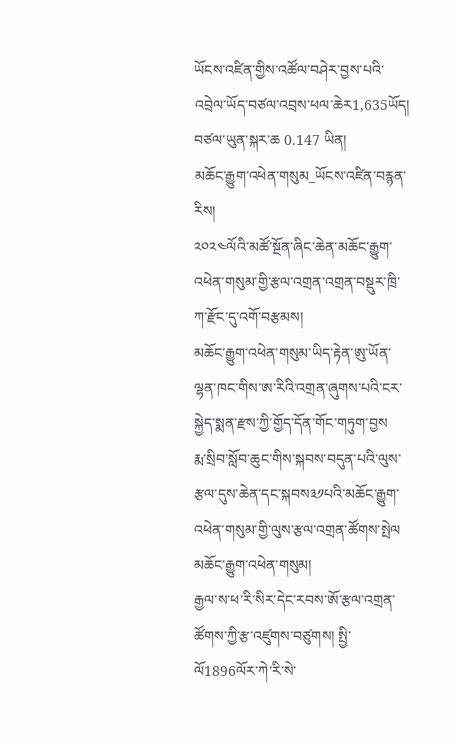ཡོངས་འཛིན་གྱིས་འཚོལ་བཤེར་བྱས་པའི་འབྲེལ་ཡོད་བཙལ་འབྲས་ཕལ་ཆེར1,635ཡོད།  བཙལ་ཡུན་སྐར་ཆ 0.147 ཡིན།
མཆོང་རྒྱུག་འཕེན་གསུམ_ཡོངས་འཛིན་བརྙན་རིས།
༢༠༢༤ལོའི་མཚོ་སྔོན་ཞིང་ཆེན་མཆོང་རྒྱུག་འཕེན་གསུམ་གྱི་རྩལ་འགྲན་འགྲན་བསྡུར་ཁྲི་ཀ་རྫོང་དུ་འགོ་བརྩམས།
མཆོང་རྒྱུག་འཕེན་གསུམ་ཡིད་རྟེན་ཨུ་ཡོན་ལྷན་ཁང་གིས་ཨ་རིའི་འགྲན་ཞུགས་པའི་ངར་སྐྱེད་སྨན་རྫས་ཀྱི་གྱོད་དོན་གོང་གཏུག་བྱས
རྨ་སྲིབ་སློབ་ཆུང་གིས་སྐབས་བདུན་པའི་ལུས་རྩལ་དུས་ཆེན་དང་སྐབས༣༡པའི་མཆོང་རྒྱུག་འཕེན་གསུམ་གྱི་ལུས་རྩལ་འགྲན་ཚོགས་སྤེལ
མཆོང་རྒྱུག་འཕེན་གསུམ།
རྒྱལ་ས་ཕ་རི་སིར་དེང་རབས་ཨོ་རྩལ་འགྲན་ཚོགས་ཀྱི་རྩ་འཛུགས་བཙུགས། སྤྱི་ལོ1896ལོར་ཀེ་རི་སེ་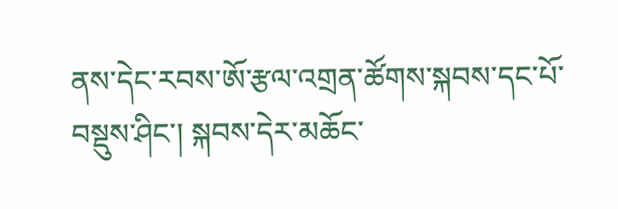ནས་དེང་རབས་ཨོ་རྩལ་འགྲན་ཚོགས་སྐབས་དང་པོ་བསྡུས་ཤིང་། སྐབས་དེར་མཆོང་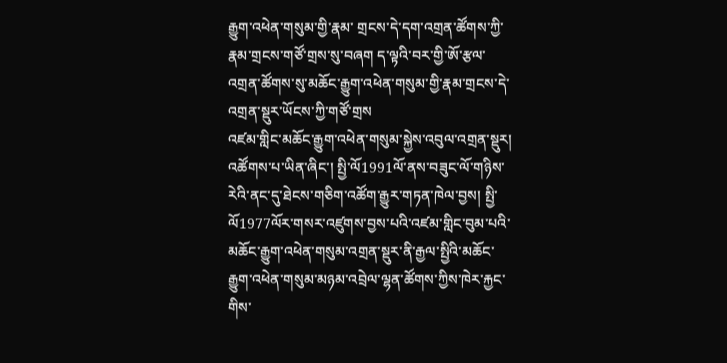རྒྱུག་འཕེན་གསུམ་གྱི་རྣམ་ གྲངས་དེ་དག་འགྲན་ཚོགས་ཀྱི་རྣམ་གྲངས་གཙོ་གྲས་སུ་བཞག ད་ལྟའི་བར་གྱི་ཨོ་རྩལ་འགྲན་ཚོགས་སུ་མཆོང་རྒྱུག་འཕེན་གསུམ་གྱི་རྣམ་གྲངས་དེ་འགྲན་སྡུར་ཡོངས་ཀྱི་གཙོ་གྲས
འཛམ་གླིང་མཆོང་རྒྱུག་འཕེན་གསུམ་སྐྱེས་འབུལ་འགྲན་སྡུར།
འཚོགས་པ་ཡིན་ཞིང་། སྤྱི་ལོ1991ལོ་ནས་བཟུང་ལོ་གཉིས་རེའི་ནང་དུ་ཐེངས་གཅིག་འཚོག་རྒྱུར་གཏན་ཁེལ་བྱས། སྤྱི་ལོ1977ལོར་གསར་འཛུགས་བྱས་པའི་འཛམ་གླིང་བུམ་པའི་མཆོང་རྒྱུག་འཕེན་གསུམ་འགྲན་སྡུར་ནི་རྒྱལ་སྤྱིའི་མཆོང་རྒྱུག་འཕེན་གསུམ་མཉམ་འབྲེལ་ལྷན་ཚོགས་ཀྱིས་ཁེར་རྐྱང་གིས་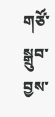གཙོ་སྒྲུབ་བྱས་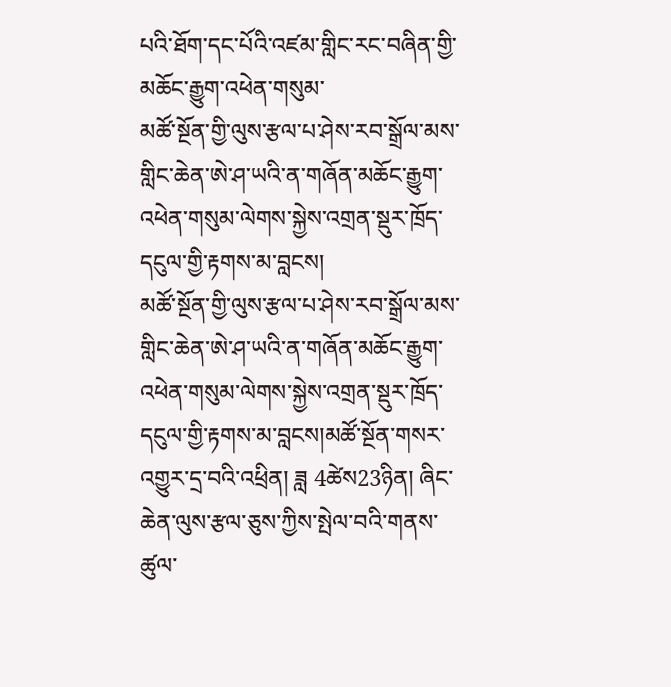པའི་ཐོག་དང་པོའི་འཛམ་གླིང་རང་བཞིན་གྱི་མཆོང་རྒྱུག་འཕེན་གསུམ་
མཚོ་སྔོན་གྱི་ལུས་རྩལ་པ་ཤེས་རབ་སྒྲོལ་མས་གླིང་ཆེན་ཨེ་ཤ་ཡའི་ན་གཞོན་མཆོང་རྒྱུག་འཕེན་གསུམ་ལེགས་སྐྱེས་འགྲན་སྡུར་ཁྲོད་དངུལ་གྱི་རྟགས་མ་བླངས།
མཚོ་སྔོན་གྱི་ལུས་རྩལ་པ་ཤེས་རབ་སྒྲོལ་མས་གླིང་ཆེན་ཨེ་ཤ་ཡའི་ན་གཞོན་མཆོང་རྒྱུག་འཕེན་གསུམ་ལེགས་སྐྱེས་འགྲན་སྡུར་ཁྲོད་དངུལ་གྱི་རྟགས་མ་བླངས།མཚོ་སྔོན་གསར་འགྱུར་དྲ་བའི་འཕྲིན། ཟླ 4ཚེས23ཉིན། ཞིང་ཆེན་ལུས་རྩལ་ཅུས་ཀྱིས་སྤེལ་བའི་གནས་ཚུལ་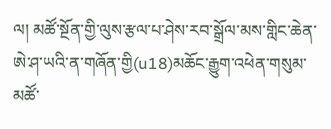ལ། མཚོ་སྔོན་གྱི་ལུས་རྩལ་པ་ཤེས་རབ་སྒྲོལ་མས་གླིང་ཆེན་ཨེ་ཤ་ཡའི་ན་གཞོན་གྱི(u18)མཆོང་རྒྱུག་འཕེན་གསུམ་
མཚོ་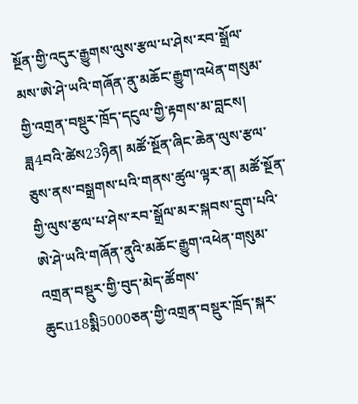སྔོན་གྱི་འདུར་རྒྱུགས་ལུས་རྩལ་པ་ཤེས་རབ་སྒྲོལ་མས་ཨེ་ཤེ་ཡའི་གཞོན་ནུ་མཆོང་རྒྱུག་འཕེན་གསུམ་གྱི་འགྲན་བསྡུར་ཁྲོད་དངུལ་གྱི་རྟགས་མ་བླངས།
ཟླ4བའི་ཚེས23ཉིན། མཚོ་སྔོན་ཞིང་ཆེན་ལུས་རྩལ་ཅུས་ནས་བསྒྲགས་པའི་གནས་ཚུལ་ལྟར་ན། མཚོ་སྔོན་གྱི་ལུས་རྩལ་པ་ཤེས་རབ་སྒྲོལ་མར་སྐབས་དྲུག་པའི་ཨེ་ཤེ་ཡའི་གཞོན་ནུའི་མཆོང་རྒྱུག་འཕེན་གསུམ་འགྲན་བསྡུར་གྱི་བུད་མེད་ཚོགས་ཆུངu18སྨི5000ཅན་གྱི་འགྲན་བསྡུར་ཁྲོད་སྐར་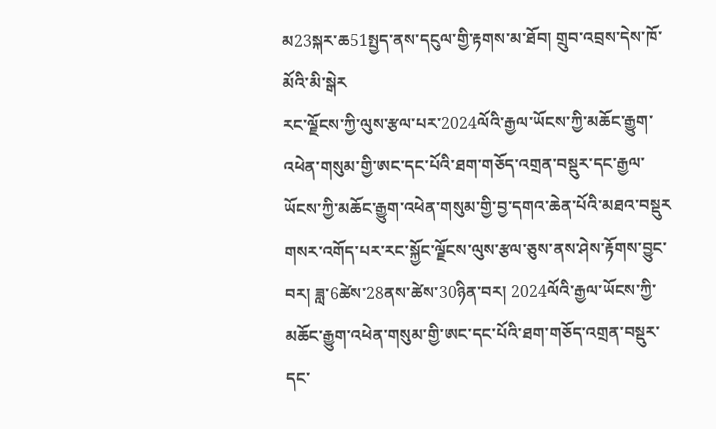མ23སྐར་ཆ51སྤྱད་ནས་དངུལ་གྱི་རྟགས་མ་ཐོབ། གྲུབ་འབྲས་དེས་ཁོ་མོའི་མི་སྒེར
རང་ལྗོངས་ཀྱི་ལུས་རྩལ་པར་2024ལོའི་རྒྱལ་ཡོངས་ཀྱི་མཆོང་རྒྱུག་འཕེན་གསུམ་གྱི་ཨང་དང་པོའི་ཐག་གཅོད་འགྲན་བསྡུར་དང་རྒྱལ་ཡོངས་ཀྱི་མཆོང་རྒྱུག་འཕེན་གསུམ་གྱི་བྱ་དགའ་ཆེན་པོའི་མཐའ་བསྡུར
གསར་འགོད་པར་རང་སྐྱོང་ལྗོངས་ལུས་རྩལ་ཅུས་ནས་ཤེས་རྟོགས་བྱུང་བར། ཟླ་6ཚེས་28ནས་ཚེས་30ཉིན་བར། 2024ལོའི་རྒྱལ་ཡོངས་ཀྱི་མཆོང་རྒྱུག་འཕེན་གསུམ་གྱི་ཨང་དང་པོའི་ཐག་གཅོད་འགྲན་བསྡུར་དང་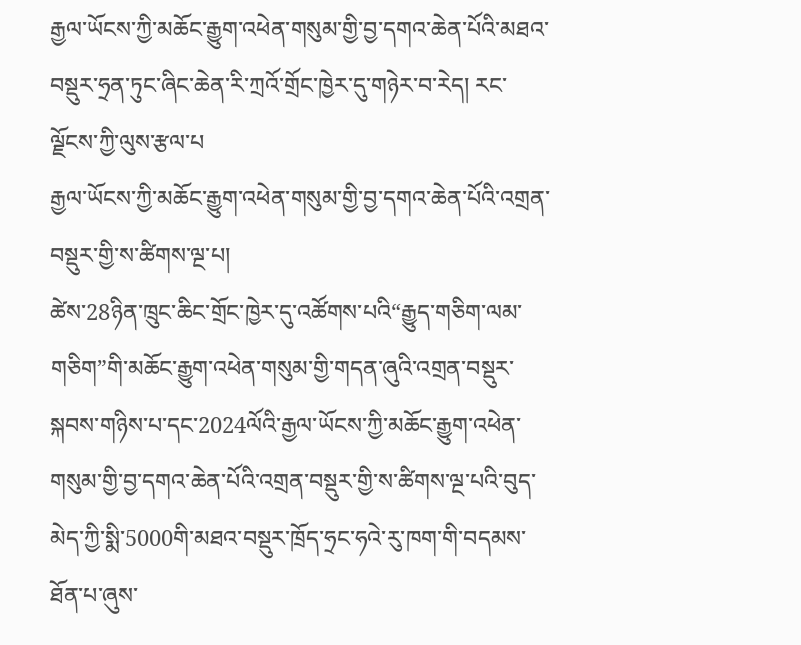རྒྱལ་ཡོངས་ཀྱི་མཆོང་རྒྱུག་འཕེན་གསུམ་གྱི་བྱ་དགའ་ཆེན་པོའི་མཐའ་བསྡུར་ཧྲན་ཏུང་ཞིང་ཆེན་རི་ཀྲའོ་གྲོང་ཁྱེར་དུ་གཉེར་བ་རེད། རང་ལྗོངས་ཀྱི་ལུས་རྩལ་པ
རྒྱལ་ཡོངས་ཀྱི་མཆོང་རྒྱུག་འཕེན་གསུམ་གྱི་བྱ་དགའ་ཆེན་པོའི་འགྲན་བསྡུར་གྱི་ས་ཚིགས་ལྔ་པ།
ཚེས་28ཉིན་ཁྲུང་ཆིང་གྲོང་ཁྱེར་དུ་འཚོགས་པའི“རྒྱུད་གཅིག་ལམ་གཅིག”གི་མཆོང་རྒྱུག་འཕེན་གསུམ་གྱི་གདན་ཞུའི་འགྲན་བསྡུར་སྐབས་གཉིས་པ་དང་2024ལོའི་རྒྱལ་ཡོངས་ཀྱི་མཆོང་རྒྱུག་འཕེན་གསུམ་གྱི་བྱ་དགའ་ཆེན་པོའི་འགྲན་བསྡུར་གྱི་ས་ཚིགས་ལྔ་པའི་བུད་མེད་ཀྱི་སྨི་5000གི་མཐའ་བསྡུར་ཁྲོད་ཧྲང་ཧའེ་རུ་ཁག་གི་བདམས་ཐོན་པ་ཞུས་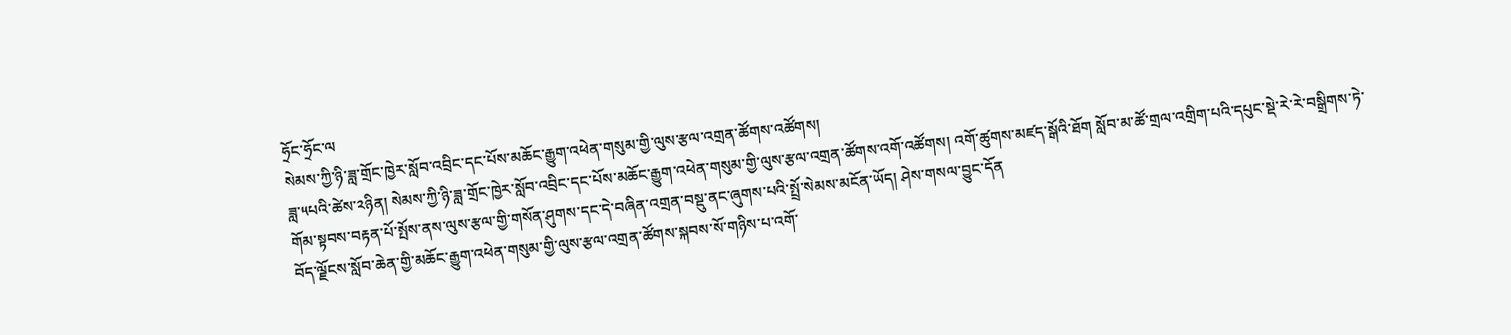ཧྲོང་ཧྲོང་ལ
སེམས་ཀྱི་ཉི་ཟླ་གྲོང་ཁྱེར་སློབ་འབྲིང་དང་པོས་མཆོང་རྒྱུག་འཕེན་གསུམ་གྱི་ལུས་རྩལ་འགྲན་ཚོགས་འཚོགས།
ཟླ་༥པའི་ཚེས་༢ཉིན། སེམས་ཀྱི་ཉི་ཟླ་གྲོང་ཁྱེར་སློབ་འབྲིང་དང་པོས་མཆོང་རྒྱུག་འཕེན་གསུམ་གྱི་ལུས་རྩལ་འགྲན་ཚོགས་འགོ་འཚོགས། འགོ་ཚུགས་མཛད་སྒོའི་ཐོག སློབ་མ་ཚོ་གྲལ་འགྲིག་པའི་དཔུང་སྡེ་རེ་རེ་བསྒྲིགས་ཏེ་གོམ་སྟབས་བརྟན་པོ་སྤོས་ནས་ལུས་རྩལ་གྱི་གསོན་ཤུགས་དང་དེ་བཞིན་འགྲན་བསྡུ་ནང་ཞུགས་པའི་སྤྲོ་སེམས་མངོན་ཡོད། ཤེས་གསལ་བྱུང་དོན
བོད་ལྗོངས་སློབ་ཆེན་གྱི་མཆོང་རྒྱུག་འཕེན་གསུམ་གྱི་ལུས་རྩལ་འགྲན་ཚོགས་སྐབས་སོ་གཉིས་པ་འགོ་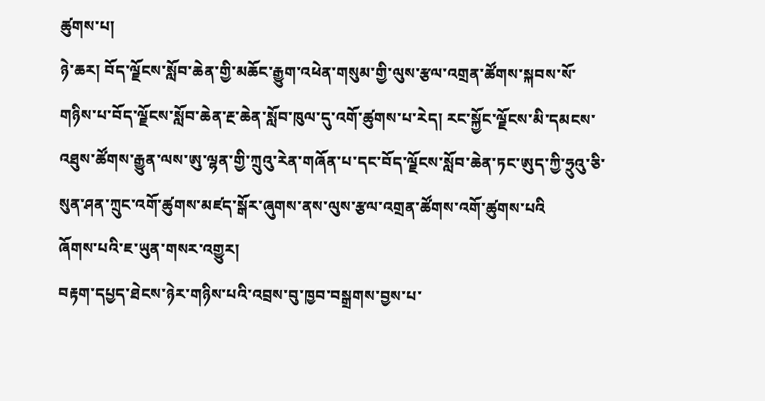ཚུགས་པ།
ཉེ་ཆར། བོད་ལྗོངས་སློབ་ཆེན་གྱི་མཆོང་རྒྱུག་འཕེན་གསུམ་གྱི་ལུས་རྩལ་འགྲན་ཚོགས་སྐབས་སོ་གཉིས་པ་བོད་ལྗོངས་སློབ་ཆེན་རྔ་ཆེན་སློབ་ཁུལ་དུ་འགོ་ཚུགས་པ་རེད། རང་སྐྱོང་ལྗོངས་མི་དམངས་འཐུས་ཚོགས་རྒྱུན་ལས་ཨུ་ལྷན་གྱི་ཀྲུའུ་རེན་གཞོན་པ་དང་བོད་ལྗོངས་སློབ་ཆེན་ཏང་ཨུད་ཀྱི་ཧྲུའུ་ཅི་སུན་ཤན་ཀྲུང་འགོ་ཚུགས་མཛད་སྒོར་ཞུགས་ནས་ལུས་རྩལ་འགྲན་ཚོགས་འགོ་ཚུགས་པའི
ཞོགས་པའི་ཇ་ཡུན་གསར་འགྱུར།
བརྟག་དཔྱད་ཐེངས་ཉེར་གཉིས་པའི་འབྲས་བུ་ཁྱབ་བསྒྲགས་བྱས་པ་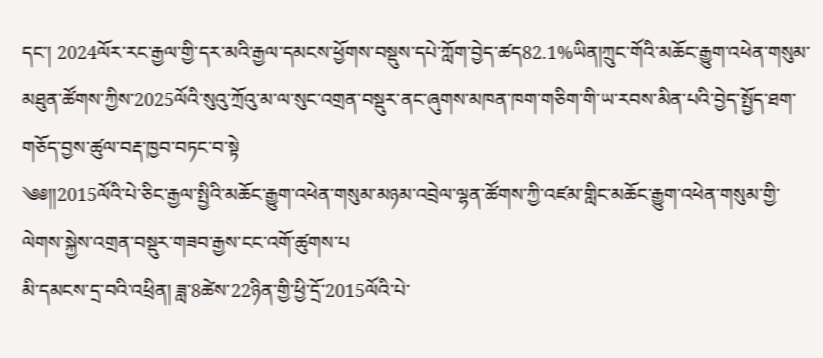དང་། 2024ལོར་རང་རྒྱལ་གྱི་དར་མའི་རྒྱལ་དམངས་ཕྱོགས་བསྡུས་དཔེ་ཀློག་བྱེད་ཚད82.1%ཡིན།ཀྲུང་གོའི་མཆོང་རྒྱུག་འཕེན་གསུམ་མཐུན་ཚོགས་ཀྱིས་2025ལོའི་སུའུ་ཀྲོའུ་མ་ལ་སུང་འགྲན་བསྡུར་ནང་ཞུགས་མཁན་ཁག་གཅིག་གི་ཡ་རབས་མིན་པའི་བྱེད་སྤྱོད་ཐག་གཅོད་བྱས་ཚུལ་བརྡ་ཁྱབ་བཏང་བ་སྟེ
༄༅།།2015ལོའི་པེ་ཅིང་རྒྱལ་སྤྱིའི་མཆོང་རྒྱུག་འཕེན་གསུམ་མཉམ་འབྲེལ་ལྷན་ཚོགས་ཀྱི་འཛམ་གླིང་མཆོང་རྒྱུག་འཕེན་གསུམ་གྱི་ལེགས་སྐྱེས་འགྲན་བསྡུར་གཟབ་རྒྱས་ངང་འགོ་ཚུགས་པ
མི་དམངས་དྲ་བའི་འཕྲིན། ཟླ་8ཚེས་22ཉིན་གྱི་ཕྱི་དྲོ་2015ལོའི་པེ་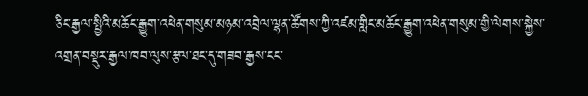ཅིང་རྒྱལ་སྤྱིའི་མཆོང་རྒྱུག་འཕེན་གསུམ་མཉམ་འབྲེལ་ལྷན་ཚོགས་ཀྱི་འཛམ་གླིང་མཆོང་རྒྱུག་འཕེན་གསུམ་གྱི་ལེགས་སྐྱེས་འགྲན་བསྡུར་རྒྱལ་ཁབ་ལུས་རྩལ་ཐང་དུ་གཟབ་རྒྱས་ངང་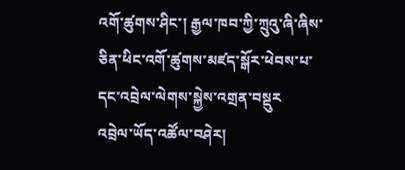འགོ་ཚུགས་ཤིང་། རྒྱལ་ཁབ་ཀྱི་ཀྲུའུ་ཞི་ཞིས་ཅིན་ཕིང་འགོ་ཚུགས་མཛད་སྒོར་ཕེབས་པ་དང་འབྲེལ་ལེགས་སྐྱེས་འགྲན་བསྡུར
འབྲེལ་ཡོད་འཚོལ་བཤེར།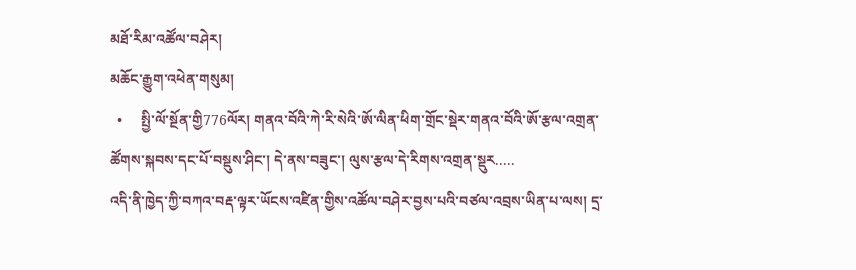མཐོ་རིམ་འཚོལ་བཤེར།
མཆོང་རྒྱུག་འཕེན་གསུམ།
  •     སྤྱི་ལོ་སྔོན་གྱི776ལོར། གནའ་བོའི་ཀེ་རི་སེའི་ཨོ་ལིན་ཕིག་གྲོང་སྡེར་གནའ་བོའི་ཨོ་རྩལ་འགྲན་ཚོགས་སྐབས་དང་པོ་བསྡུས་ཤིང་། དེ་ནས་བཟུང་། ལུས་རྩལ་དེ་རིགས་འགྲན་སྡུར.....
འདི་ནི་ཁྱེད་ཀྱི་བཀའ་བརྡ་ལྟར་ཡོངས་འཛིན་གྱིས་འཚོལ་བཤེར་བྱས་པའི་བཙལ་འབྲས་ཡིན་པ་ལས། དྲ་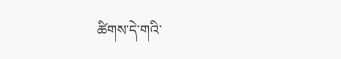ཚིགས་དེ་གའི་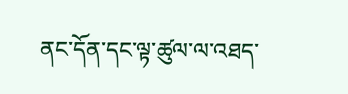ནང་དོན་དང་ལྟ་ཚུལ་ལ་འཐད་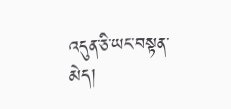འདུན་ཅི་ཡང་བསྟན་མེད།